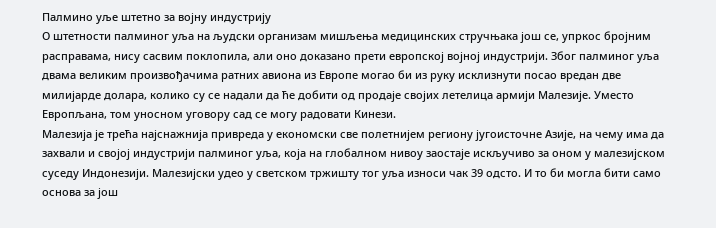Палмино уље штетно за војну индустрију
О штетности палминог уља на људски организам мишљења медицинских стручњака још се, упркос бројним расправама, нису сасвим поклопила, али оно доказано прети европској војној индустрији. Због палминог уља двама великим произвођачима ратних авиона из Европе могао би из руку исклизнути посао вредан две милијарде долара, колико су се надали да ће добити од продаје својих летелица армији Малезије. Уместо Европљана, том уносном уговору сад се могу радовати Кинези.
Малезија је трећа најснажнија привреда у економски све полетнијем региону југоисточне Азије, на чему има да захвали и својој индустрији палминог уља, која на глобалном нивоу заостаје искључиво за оном у малезијском суседу Индонезији. Малезијски удео у светском тржишту тог уља износи чак 39 одсто. И то би могла бити само основа за још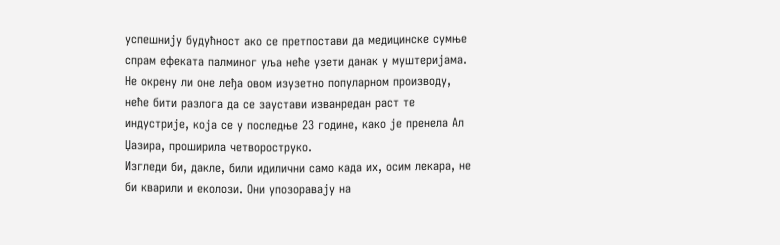успешнију будућност ако се претпостави да медицинске сумње спрам ефеката палминог уља неће узети данак у муштеријама. Не окрену ли оне леђа овом изузетно популарном производу, неће бити разлога да се заустави изванредан раст те индустрије, која се у последње 23 године, како је пренела Ал Џазира, проширила четвороструко.
Изгледи би, дакле, били идилични само када их, осим лекара, не би кварили и еколози. Они упозоравају на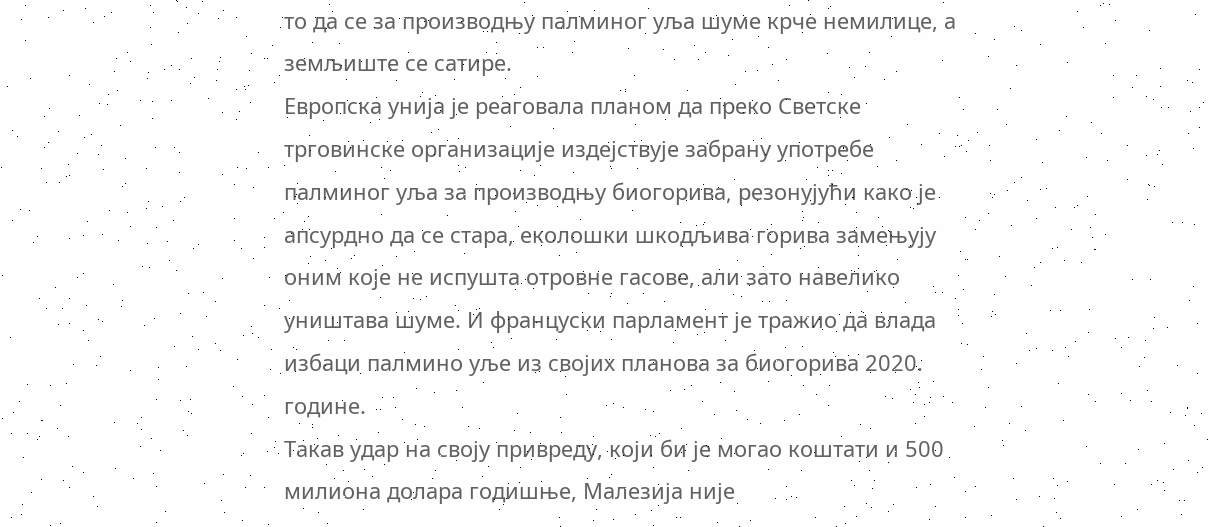то да се за производњу палминог уља шуме крче немилице, а земљиште се сатире.
Европска унија је реаговала планом да преко Светске трговинске организације издејствује забрану употребе палминог уља за производњу биогорива, резонујући како је апсурдно да се стара, еколошки шкодљива горива замењују оним које не испушта отровне гасове, али зато навелико уништава шуме. И француски парламент је тражио да влада избаци палмино уље из својих планова за биогорива 2020. године.
Такав удар на своју привреду, који би је могао коштати и 500 милиона долара годишње, Малезија није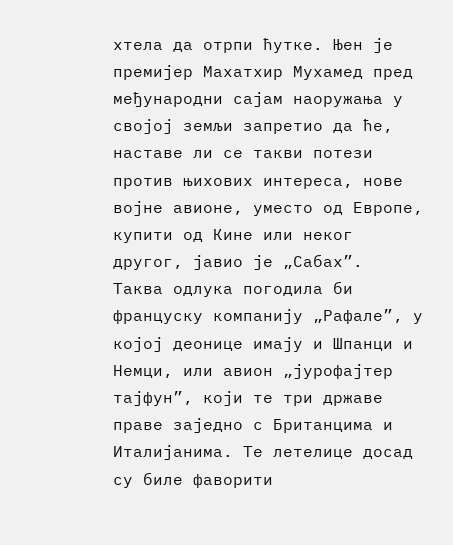хтела да отрпи ћутке. Њен је премијер Махатхир Мухамед пред међународни сајам наоружања у својој земљи запретио да ће, наставе ли се такви потези против њихових интереса, нове војне авионе, уместо од Европе, купити од Кине или неког другог, јавио је „Сабах”.
Таква одлука погодила би француску компанију „Рафале”, у којој деонице имају и Шпанци и Немци, или авион „јурофајтер тајфун”, који те три државе праве заједно с Британцима и Италијанима. Те летелице досад су биле фаворити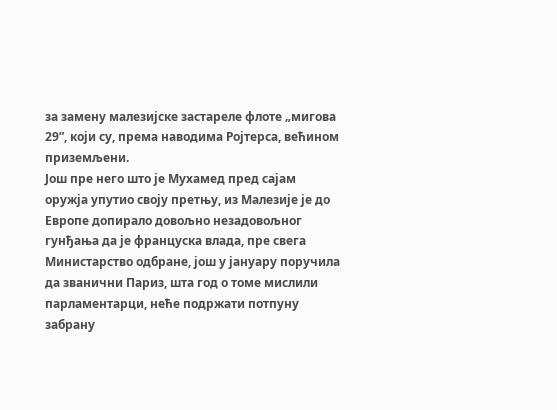за замену малезијске застареле флоте „мигова 29”, који су, према наводима Ројтерса, већином приземљени.
Још пре него што је Мухамед пред сајам оружја упутио своју претњу, из Малезије је до Европе допирало довољно незадовољног гунђања да је француска влада, пре свега Министарство одбране, још у јануару поручила да званични Париз, шта год о томе мислили парламентарци, неће подржати потпуну забрану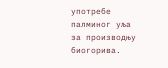употребе палминог уља за производњу биогорива.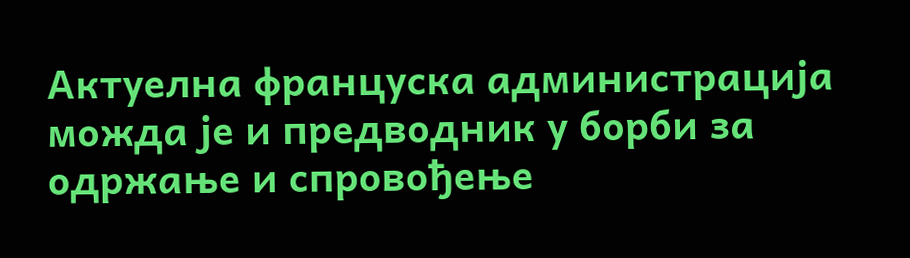Актуелна француска администрација можда је и предводник у борби за одржање и спровођење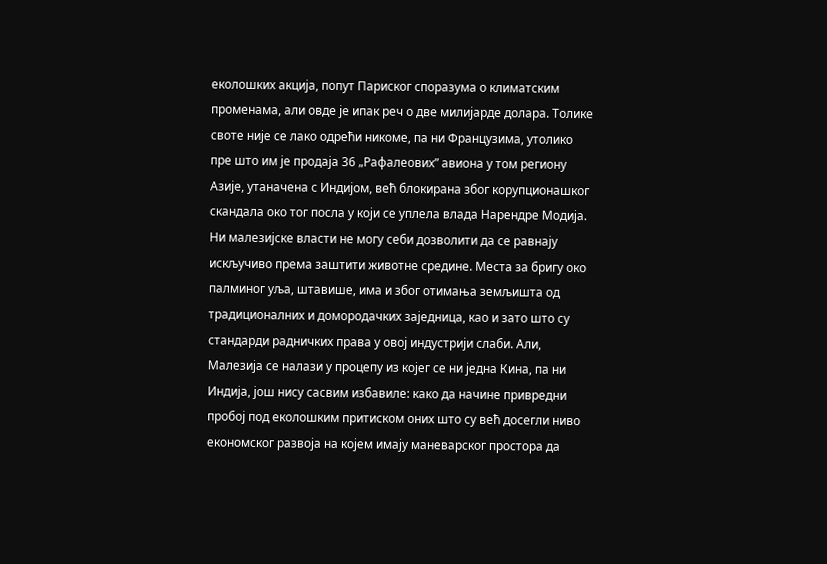еколошких акција, попут Париског споразума о климатским променама, али овде је ипак реч о две милијарде долара. Толике своте није се лако одрећи никоме, па ни Французима, утолико пре што им је продаја 36 „Рафалеових” авиона у том региону Азије, утаначена с Индијом, већ блокирана због корупционашког скандала око тог посла у који се уплела влада Нарендре Модија.
Ни малезијске власти не могу себи дозволити да се равнају искључиво према заштити животне средине. Места за бригу око палминог уља, штавише, има и због отимања земљишта од традиционалних и домородачких заједница, као и зато што су стандарди радничких права у овој индустрији слаби. Али, Малезија се налази у процепу из којег се ни једна Кина, па ни Индија, још нису сасвим избавиле: како да начине привредни пробој под еколошким притиском оних што су већ досегли ниво економског развоја на којем имају маневарског простора да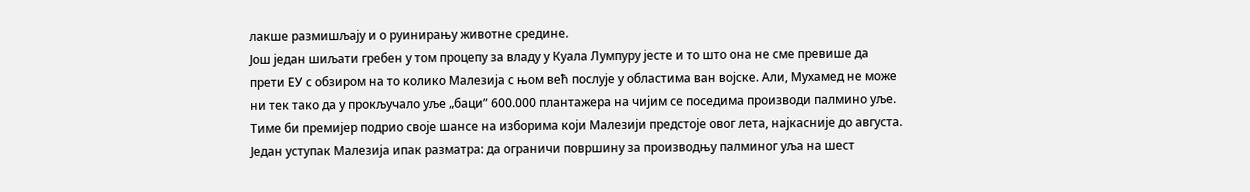лакше размишљају и о руинирању животне средине.
Још један шиљати гребен у том процепу за владу у Куала Лумпуру јесте и то што она не сме превише да прети ЕУ с обзиром на то колико Малезија с њом већ послује у областима ван војске. Али, Мухамед не може ни тек тако да у прокључало уље „баци” 600.000 плантажера на чијим се поседима производи палмино уље. Тиме би премијер подрио своје шансе на изборима који Малезији предстоје овог лета, најкасније до августа.
Један уступак Малезија ипак разматра: да ограничи површину за производњу палминог уља на шест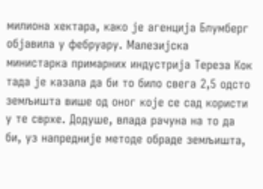милиона хектара, како је агенција Блумберг објавила у фебруару. Малезијска министарка примарних индустрија Тереза Кок тада је казала да би то било свега 2,5 одсто земљишта више од оног које се сад користи у те сврхе. Додуше, влада рачуна на то да би, уз напредније методе обраде земљишта,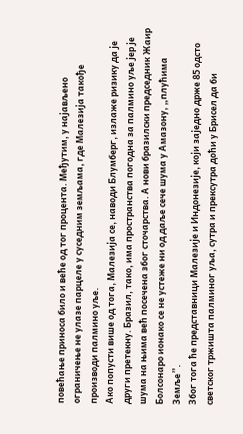повећање приноса било и веће од тог процента. Међутим, у најављено ограничење не улазе парцеле у суседним земљама, где Малезија такође производи палмино уље.
Ако попусти више од тога, Малезија се, наводи Блумберг, излаже ризику да је други претекну. Бразил, тако, има пространства погодна за палмино уље јер је шума на њима већ посечена због сточарства. А нови бразилски председник Жаир Болсонаро ионако се не устеже ни од даље сече шума у Амазону, „плућима Земље”.
Због тога ће представници Малезије и Индонезије, који заједно држе 85 одсто светског тржишта палминог уља, сутра и прексутра доћи у Брисел да би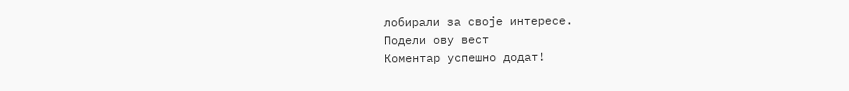лобирали за своје интересе.
Подели ову вест
Комeнтар успeшно додат!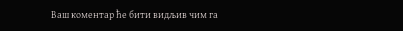Ваш комeнтар ћe бити видљив чим га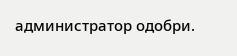администратор одобри.